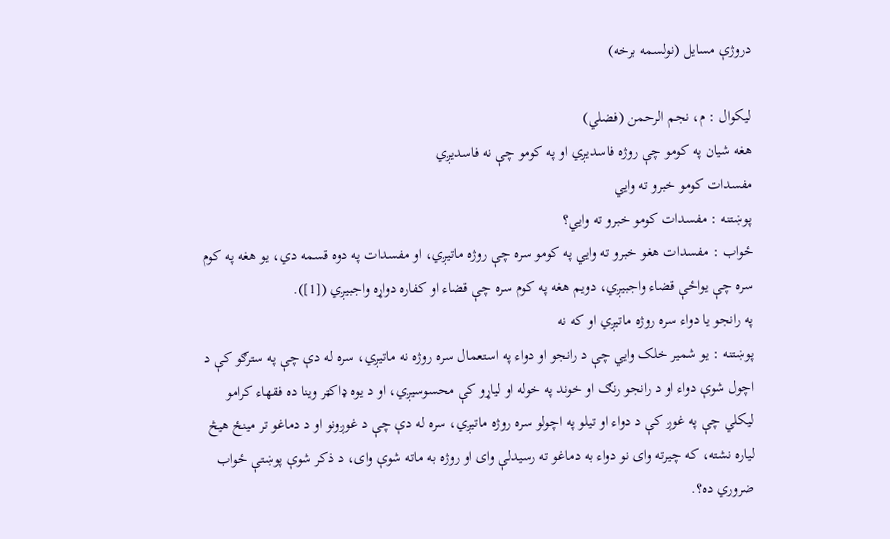دروژې مسایل (نولسمه برخه)

لیکوال : م، نجم الرحمن (فضلي)
هغه شيان په کومو چې روژه فاسديږي او په کومو چې نه فاسديږي
مفسدات کومو خبرو ته وايي
پوښتنه : مفسدات کومو خبرو ته وايي؟
ځواب : مفسدات هغو خبرو ته وايي په کومو سره چې روژه ماتيږي، او مفسدات په دوه قسمه دي، يو هغه په کوم سره چې يواځې قضاء واجبيږي، دويم هغه په کوم سره چې قضاء او کفاره دواړه واجبيږي ([1]).
په رانجو يا دواء سره روژه ماتيږي او که نه
پوښتنه : يو شمير خلک وايي چې د رانجو او دواء په استعمال سره روژه نه ماتيږي، سره له دې چې په سترګو کې د اچول شوې دواء او د رانجو رنګ او خوند په خوله او لياړو کې محسوسيږي، او د يوه ډاکټر وينا ده فقهاء کرامو ليکلي چې په غوږ کې د دواء او تيلو په اچولو سره روژه ماتيږي، سره له دې چې د غوږونو او د دماغو تر مينځ هيڅ لياره نشته، که چيرته واى نو دواء به دماغو ته رسيدلې واى او روژه به ماته شوې واى، د ذکر شوې پوښتې ځواب ضروري ده؟.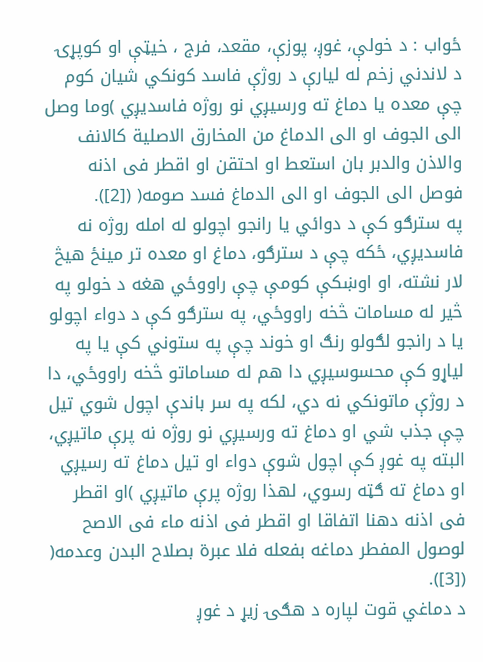ځواب : د خولې، غوږ، پوزې، مقعد، فرج ، خيټې او کوپړۍ د لاندني زخم له ليارې د روژې فاسد کونکي شيان کوم چې معده يا دماغ ته ورسيږي نو روژه فاسديږي )وما وصل الی الجوف او الی الدماغ من المخارق الاصلية کالانف والاذن والدبر بان استعط او احتقن او اقطر فی اذنه فوصل الی الجوف او الی الدماغ فسد صومه( ([2]).
په سترګو کې د دوائي يا رانجو اچولو له امله روژه نه فاسديږي، ځکه چې د سترګو، دماغ او معده تر مينځ هيڅ لار نشته، او اوښکې کومې چې راووځي هغه د خولو په څير له مسامات څخه راووځي، په سترګو کې د دواء اچولو يا د رانجو لګولو رنګ او خوند چې په ستوني کې يا په لياړو کې محسوسيږي دا هم له مساماتو څخه راووځي، دا د روژې ماتونکي نه دي، لکه په سر باندې اچول شوي تيل چې جذب شي او دماغ ته ورسيږي نو روژه نه پرې ماتيږي، البته په غوږ کې اچول شوې دواء او تيل دماغ ته رسيږي او دماغ ته ګټه رسوي، لهذا روژه پرې ماتيږي )او اقطر فی اذنه دهنا اتفاقا او اقطر فی اذنه ماء فی الاصح لوصول المفطر دماغه بفعله فلا عبرة بصلاح البدن وعدمه( ([3]).
د دماغي قوت لپاره د هګۍ زيړ د غوږ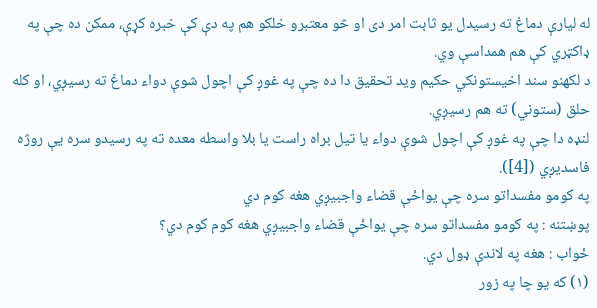له ليارې دماغ ته رسيدل يو ثابت امر دى او څو معتبرو خلکو هم په دې کې خبره کړې، ممکن ده چې په ډاکټري کې هم همداسې وي.
د لکهنو سند اخيستونکي حکيم ويد تحقيق دا ده چې په غوږ کې اچول شوې دواء دماغ ته رسيږي، او کله حلق (ستوني) ته هم رسيږي.
لنډه دا چې په غوږ کې اچول شوې دواء يا تيل براه راست يا بلا واسطه معده ته په رسيدو سره يې روژه فاسديږي ([4]).
په کومو مفسداتو سره چې يواځې قضاء واجبيږي هغه کوم دي
پوښتنه : په کومو مفسداتو سره چې يواځې قضاء واجبيږي هغه کوم کوم دي؟
ځواب : هغه په لاندې ډول دي.
(۱) که يو چا په زور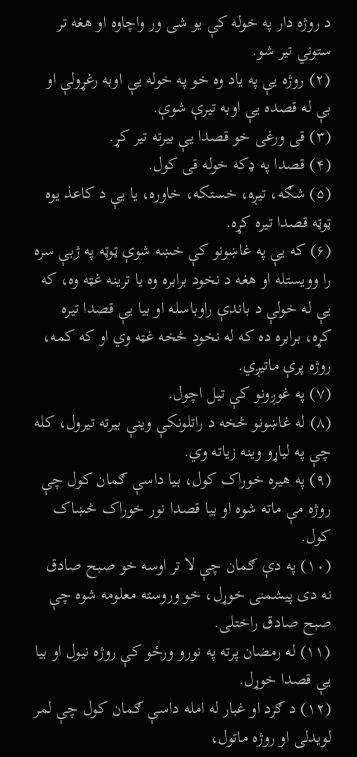د روژه دار په خوله کې يو شی ور واچاوه او هغه تر ستوني تير شو.
(۲) روژه يې په ياد وه خو په خوله يې اوبه رغړولې او بې له قصده يې اوبه تيرې شوې.
(۳) قی ورغی خو قصدا يې بيرته تير کړ.
(۴) قصدا په ډکه خوله قی کول.
(۵) شګه، تيږه، خستکه، خاوره، يا يې د کاعذ يوه ټوټه قصدا تيره کړه.
(۶) که يې په غاښونو کې خښه شوې ټوټه په ژبې سره را وويستله او هغه د نخود برابره وه يا ترينه غټه وه، که يې له خولې د باندې راوباسله او بيا يې قصدا تيره کړه، برابره ده که له نخود څخه غټه وي او که کمه، روژه پرې ماتيږي.
(۷) په غوږونو کې تيل اچول.
(۸) له غاښونو څخه د راتلونکې وينې بيرته تيرول، کله چې په لياړو وينه زياته وي.
(۹) په هيره خوراک کول، بيا داسې ګمان کول چې روژه مې ماته شوه او بيا قصدا نور خوراک څښاک کول.
(۱۰) په دې ګمان چې لا تر اوسه خو صبح صادق نه دی پيشمنی خوړل، خو وروسته معلومه شوه چې صبح صادق راختلی.
(۱۱) له رمضان پرته په نورو ورځو کې روژه نيول او بيا يې قصدا خوړل.
(۱۲) د ګرد او غبار له امله داسې ګمان کول چې لمر لويدلی او روژه ماتول،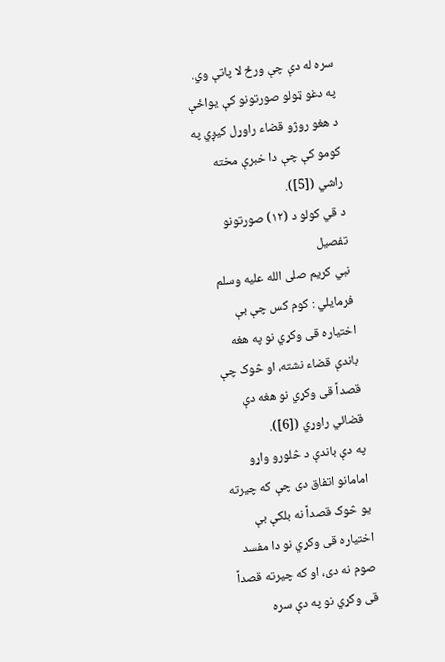سره له دې چې ورځ لا پاتې وي.
په دغو ټولو صورتونو کې يواځې د هغو روژو قضاء راوړل کيږي په کومو کې چې دا خبرې مخته راشي ([5]).
د قي کولو د (۱۲) صورتونو تفصيل
نبي کريم صلی الله علیه وسلم فرمايلي : کوم کس چې بې اختياره قی وکړي نو په هغه باندې قضاء نشته، او څوک چې قصداً قی وکړي نو هغه دې قضائي راوړي ([6]).
په دې باندې د څلورو واړو امامانو اتفاق دی چې که چيرته يو څوک قصداً نه بلکې بې اختياره قی وکړي نو دا مفسد صوم نه دی، او که چيرته قصداً قی وکړي نو په دې سره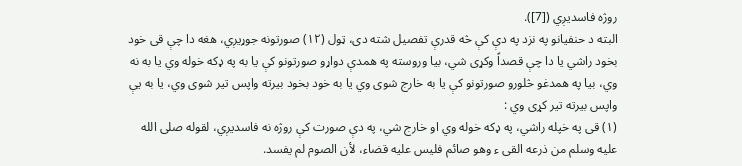روژه فاسديږي ([7]).
البته د حنفيانو په نزد په دې کې څه قدرې تفصيل شته دی، ټول (۱۲) صورتونه جوړيږي، هغه دا چې قی خود بخود راشي يا دا چې قصداً وکړی شي، بيا وروسته په همدې دواړو صورتونو کې يا به په ډکه خوله وي يا به نه وي، بيا په همدغو څلورو صورتونو کې يا به خارج شوی وي يا به خود بخود بيرته واپس تير شوی وي، يا به يې واپس بيرته تير کړی وي :
(۱) قی په خپله راشي، په ډکه خوله وي او خارج شي، په دې صورت کې روژه نه فاسديږي، لقوله صلی الله علیه وسلم من ذرعه القی ء وهو صائم فليس عليه قضاء، لأن الصوم لم يفسد.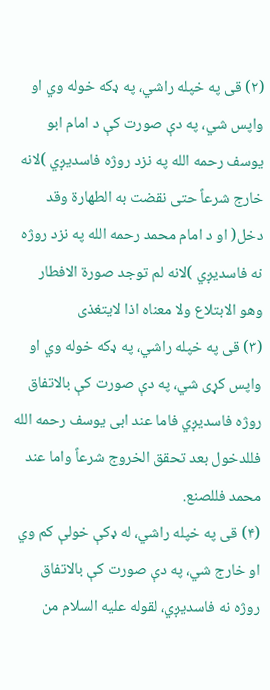(۲) قی په خپله راشي، په ډکه خوله وي او واپس شي، په دې صورت کې د امام ابو يوسف رحمه الله په نزد روژه فاسديږي )لانه خارج شرعاً حتی نقضت به الطهارة وقد دخل( او د امام محمد رحمه الله په نزد روژه نه فاسديږي )لانه لم توجد صورة الافطار وهو الابتلاع ولا معناه اذا لايتغذی
(۳) قی په خپله راشي، په ډکه خوله وي او واپس کړی شي، په دې صورت کې بالاتفاق روژه فاسديږي فاما عند ابی يوسف رحمه الله فللدخول بعد تحقق الخروج شرعاً واما عند محمد فللصنع.
(۴) قی په خپله راشي، له ډکې خولې کم وي او خارج شي، په دې صورت کې بالاتفاق روژه نه فاسديږي، لقوله علیه السلام من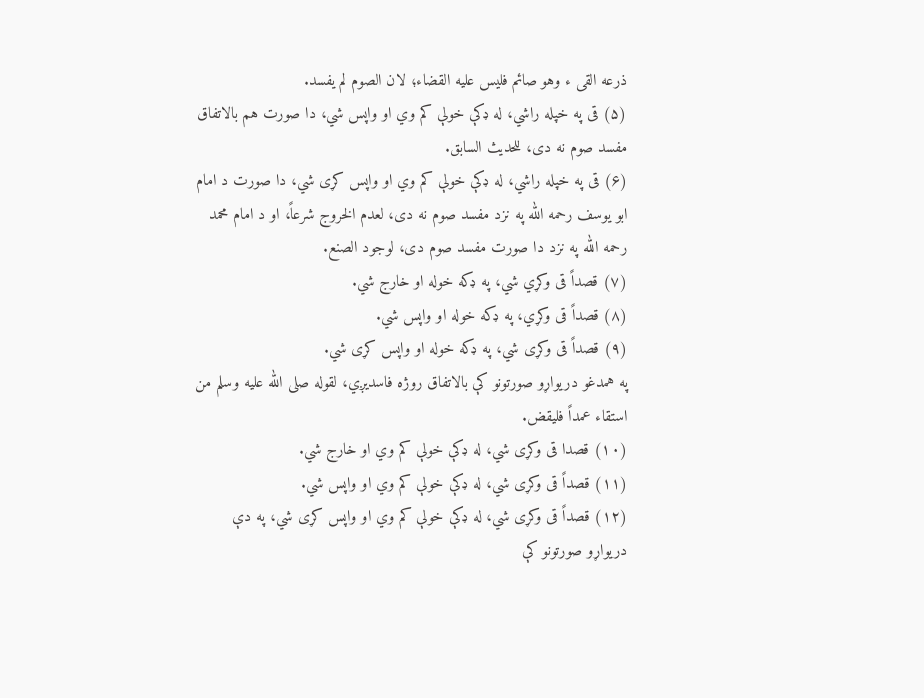ذرعه القی ء وهو صائم فليس عليه القضاء؛ لان الصوم لم يفسد.
(۵) قی په خپله راشي، له ډکې خولې کم وي او واپس شي، دا صورت هم بالاتفاق مفسد صوم نه دی، للحديث السابق.
(۶) قی په خپله راشي، له ډکې خولې کم وي او واپس کړی شي، دا صورت د امام ابو يوسف رحمه الله په نزد مفسد صوم نه دی، لعدم الخروج شرعاً، او د امام محمد رحمه الله په نزد دا صورت مفسد صوم دی، لوجود الصنع.
(۷) قصداً قی وکړي شي، په ډکه خوله او خارج شي.
(۸) قصداً قی وکړي، په ډکه خوله او واپس شي.
(۹) قصداً قی وکړی شي، په ډکه خوله او واپس کړی شي.
په همدغو دريواړو صورتونو کې بالاتفاق روژه فاسديږي، لقوله صلی الله علیه وسلم من استقاء عمداً فليقض.
(۱۰) قصدا قی وکړی شي، له ډکې خولې کم وي او خارج شي.
(۱۱) قصداً قی وکړی شي، له ډکې خولې کم وي او واپس شي.
(۱۲) قصداً قی وکړی شي، له ډکې خولې کم وي او واپس کړی شي، په دې دريواړو صورتونو کې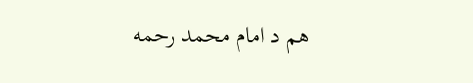هم د امام محمد رحمه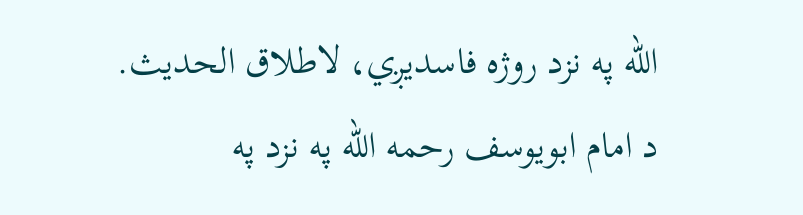الله په نزد روژه فاسديږي، لاطلاق الحديث.
د امام ابويوسف رحمه الله په نزد په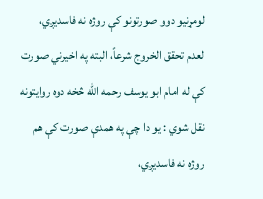لومړنيو دوو صورتونو کې روژه نه فاسديږي، لعدم تحقق الخروج شرعاً، البته په اخيرني صورت کې له امام ابو يوسف رحمه الله څخه دوه روايتونه نقل شوي : يو دا چې په همدې صورت کې هم روژه نه فاسديږي،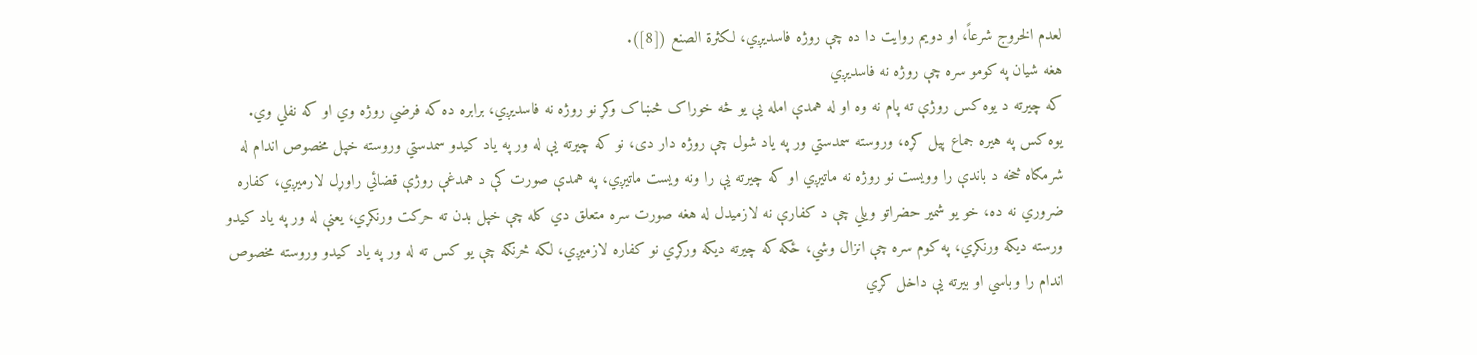لعدم الخروج شرعاً، او دويم روايت دا ده چې روژه فاسديږي، لکثرة الصنع ([8]).
هغه شيان په کومو سره چې روژه نه فاسديږي
که چيرته د يوه کس روژې ته پام نه وه او له همدې امله يې يو څه خوراک څښاک وکړ نو روژه نه فاسديږي، برابره ده که فرضي روژه وي او که نفلي وي.
يوه کس په هيره جماع پيل کړه، وروسته سمدستي ور په ياد شول چې روژه دار دی، نو که چيرته يې له ور په ياد کيدو سمدستي وروسته خپل مخصوص اندام له شرمګاه څخه د باندې را وويست نو روژه نه ماتيږي او که چيرته يې را ونه ويست ماتيږي، په همدې صورت کې د همدغې روژې قضائي راوړل لارميږي، کفاره ضروري نه ده، خو يو شمير حضراتو ويلي چې د کفارې نه لازميدل له هغه صورت سره متعلق دي کله چې خپل بدن ته حرکت ورنکړي، يعنې له ور په ياد کيدو ورسته ديکه ورنکړي، په کوم سره چې انزال وشي، ځکه که چيرته ديکه ورکړي نو کفاره لازميږي، لکه څرنګه چې يو کس ته له ور په ياد کيدو وروسته مخصوص اندام را وباسي او بيرته يې داخل کړي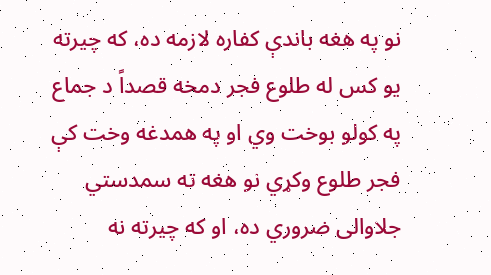نو په هغه باندې کفاره لازمه ده، که چيرته يو کس له طلوع فجر دمخه قصداً د جماع په کولو بوخت وي او په همدغه وخت کې فجر طلوع وکړي نو هغه ته سمدستي جلاوالی ضروري ده، او که چيرته نه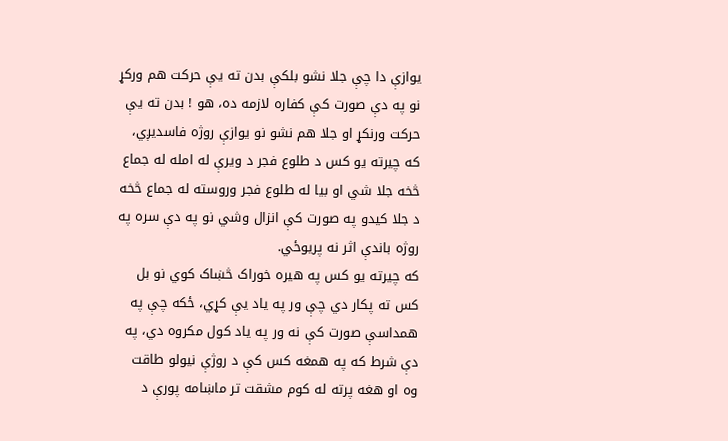يوازې دا چې جلا نشو بلکې بدن ته يې حرکت هم ورکړ نو په دې صورت کې کفاره لازمه ده، هو ! بدن ته يې حرکت ورنکړ او جلا هم نشو نو يوازې روژه فاسديږي، که چيرته يو کس د طلوع فجر د ويرې له امله له جماع څخه جلا شي او بيا له طلوع فجر وروسته له جماع څخه د جلا کيدو په صورت کې انزال وشي نو په دې سره په روژه باندې اثر نه پريوځي.
که چيرته يو کس په هيره خوراک څښاک کوي نو بل کس ته پکار دي چې ور په ياد يې کړي، ځکه چې په همداسې صورت کې نه ور په ياد کول مکروه دي، په دې شرط که په همغه کس کې د روژې نيولو طاقت وه او هغه پرته له کوم مشقت تر ماښامه پورې د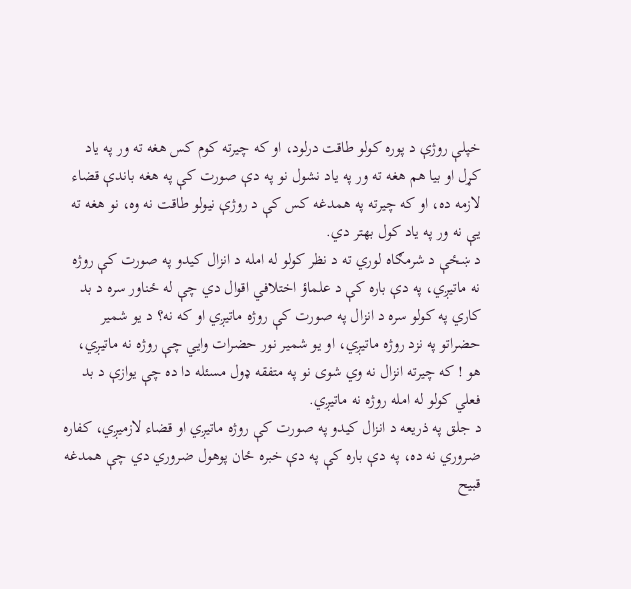خپلې روژې د پوره کولو طاقت درلود، او که چيرته کوم کس هغه ته ور په ياد کړل او بيا هم هغه ته ور په ياد نشول نو په دې صورت کې په هغه باندې قضاء لازمه ده، او که چيرته په همدغه کس کې د روژې نيولو طاقت نه وه، نو هغه ته يې نه ور په ياد کول بهتر دي.
د ښځې د شرمګاه لوري ته د نظر کولو له امله د انزال کيدو په صورت کې روژه نه ماتيږي، په دې باره کې د علماؤ اختلافي اقوال دي چې له ځناور سره د بد کاري په کولو سره د انزال په صورت کې روژه ماتيږي او که نه؟ د يو شمير حضراتو په نزد روژه ماتيږي، او يو شمير نور حضرات وايي چې روژه نه ماتيږي، هو ! که چيرته انزال نه وي شوی نو په متفقه ډول مسئله دا ده چې يوازې د بد فعلي کولو له امله روژه نه ماتيږي.
د جلق په ذريعه د انزال کيدو په صورت کې روژه ماتيږي او قضاء لازميږي، کفاره ضروري نه ده، په دې باره کې په دې خبره ځان پوهول ضروري دي چې همدغه قبيح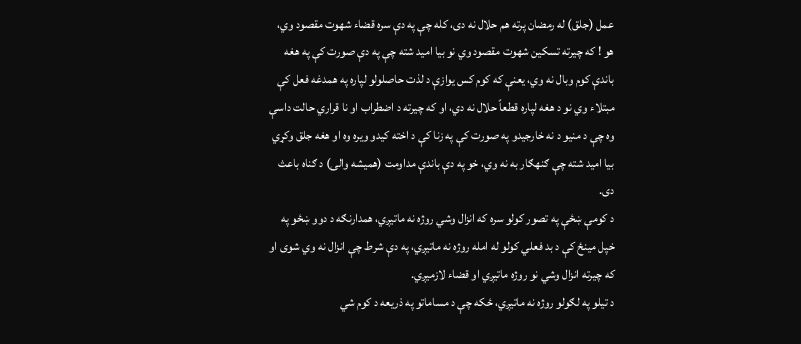عمل (جلق) له رمضان پرته هم حلال نه دی، کله چې په دې سره قضاء شهوت مقصود وي، هو ! که چيرته تسکين شهوت مقصود وي نو بيا اميد شته چې په دې صورت کې په هغه باندې کوم وبال نه وي، يعنې که کوم کس يوازې د لذت حاصلولو لپاره په همدغه فعل کې مبتلاء وي نو د هغه لپاره قطعاً حلال نه دي، او که چيرته د اضطراب او نا قراري حالت داسې وه چې د منيو د نه خارجيدو په صورت کې په زنا کې د اخته کيدو ويره وه او هغه جلق وکړي بيا اميد شته چې ګنهګار به نه وي، خو په دې باندې مداومت (هميشه والی) د ګناه باعث دی.
د کومې ښځې په تصور کولو سره که انزال وشي روژه نه ماتيږي، همدارنګه د دوو ښځو په خپل مينځ کې د بد فعلي کولو له امله روژه نه ماتيږي، په دې شرط چې انزال نه وي شوی او که چيرته انزال وشي نو روژه ماتيږي او قضاء لازميږي.
د تيلو په لګولو روژه نه ماتيږي، ځکه چې د مساماتو په ذريعه د کوم شي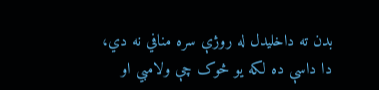بدن ته داخليدل له روژې سره منافي نه دي، دا داسې ده لکه يو څوک چې ولامبي او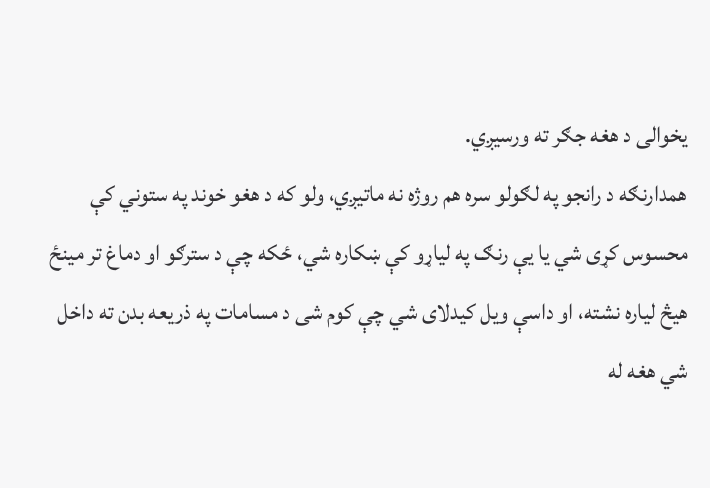يخوالی د هغه جګر ته ورسيږي.
همدارنګه د رانجو په لګولو سره هم روژه نه ماتيږي، ولو که د هغو خوند په ستوني کې محسوس کړی شي يا يې رنګ په لياړو کې ښکاره شي، ځکه چې د سترګو او دماغ تر مينځ هيڅ لياره نشته، او داسې ويل کيدلای شي چې کوم شی د مسامات په ذريعه بدن ته داخل شي هغه له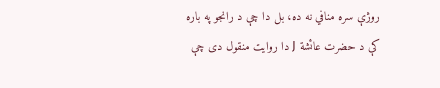روژې سره منافي نه ده، بل دا چې د رانجو په باره کې د حضرت عائشة J دا روايت منقول دی چې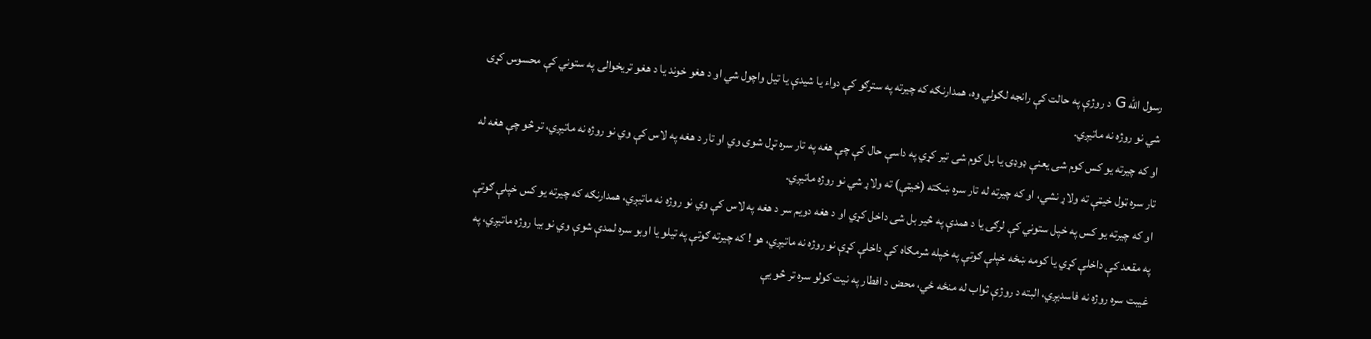رسول الله G د روژې په حالت کې رانجه لګولي وه، همدارنګه که چيرته په سترګو کې دواء يا شيدې يا تيل واچول شي او د هغو خوند يا د هغو تريخوالی په ستوني کې محسوس کړی شي نو روژه نه ماتيږي.
او که چيرته يو کس کوم شی يعنې ډوډۍ يا بل کوم شی تير کړي په داسې حال کې چې هغه په تار سره تړل شوی وي او تار د هغه په لاس کې وي نو روژه نه ماتيږي، تر څو چې هغه له تار سره ټول خيټې ته ولاړ نشي، او که چيرته له تار سره ښکته (خيټې) ته ولاړ شي نو روژه ماتيږي.
او که چيرته يو کس په خپل ستوني کې لرګی يا د همدې په څير بل شی داخل کړي او د هغه دويم سر د هغه په لاس کې وي نو روژه نه ماتيږي، همدارنګه که چيرته يو کس خپلې ګوتې په مقعد کې داخلې کړي يا کومه ښځه خپلې ګوتې په خپله شرمګاه کې داخلې کړې نو روژه نه ماتيږي، هو ! که چيرته ګوتې په تيلو يا اوبو سره لمدې شوې وي نو بيا روژه ماتيږي، په غيبت سره روژه نه فاسديږي، البته د روژې ثواب له منځه ځي، محض د افطار په نيت کولو سره تر څو يې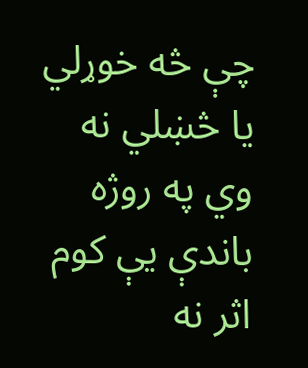چې څه خوړلي يا څښلي نه وي په روژه باندې يې کوم اثر نه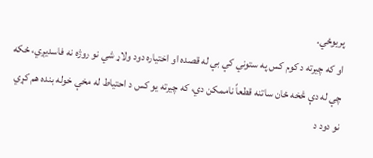پريوځي.
او که چيرته د کوم کس په ستوني کې بې له قصده او اختياره دود ولاړ شي نو روژه نه فاسديږي، ځکه چې له دې څخه ځان ساتنه قطعاً ناممکن دي، که چيرته يو کس د احتياط له مخې خوله بنده هم کړي نو دود د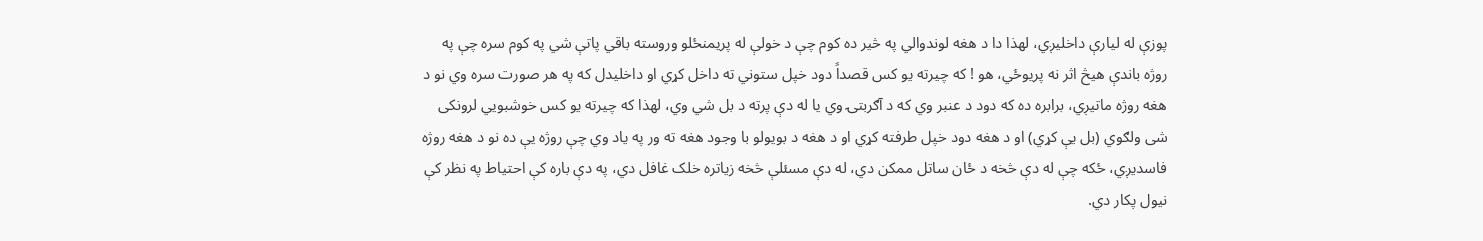پوزې له ليارې داخليږي، لهذا دا د هغه لوندوالي په څير ده کوم چې د خولې له پريمنځلو وروسته باقي پاتې شي په کوم سره چې په روژه باندې هيڅ اثر نه پريوځي، هو ! که چيرته يو کس قصداً دود خپل ستوني ته داخل کړي او داخليدل که په هر صورت سره وي نو د هغه روژه ماتيږي، برابره ده که دود د عنبر وي که د آګربتۍ وي يا له دې پرته د بل شي وي، لهذا که چيرته يو کس خوشبويي لرونکی شی ولګوي (بل يې کړي) او د هغه دود خپل طرفته کړي او د هغه د بويولو با وجود هغه ته ور په ياد وي چې روژه يې ده نو د هغه روژه فاسديږي، ځکه چې له دې څخه د ځان ساتل ممکن دي، له دې مسئلې څخه زياتره خلک غافل دي، په دې باره کې احتياط په نظر کې نيول پکار دي.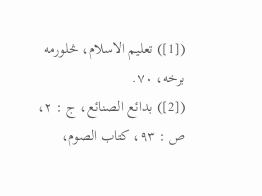([1]) تعليم الاسلام، څلورمه برخه، ٧٠.
([2]) بدائع الصنائع، ج : ٢، ص : ٩٣، کتاب الصوم،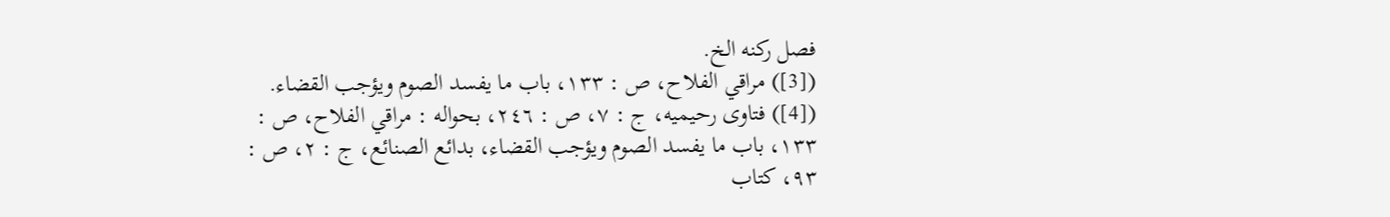فصل رکنه الخ.
([3]) مراقي الفلاح، ص : ١٣٣، باب ما يفسد الصوم ويؤجب القضاء.
([4]) فتاوى رحيميه، ج : ٧، ص : ٢٤٦، بحواله : مراقي الفلاح، ص : ١٣٣، باب ما يفسد الصوم ويؤجب القضاء، بدائع الصنائع، ج : ٢، ص : ٩٣، کتاب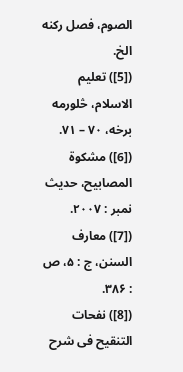الصوم، فصل رکنه الخ.
([5]) تعليم الاسلام، څلورمه برخه، ٧٠ – ٧١.
([6]) مشکوة المصابيح، حديث نمبر : ۲۰۰۷.
([7]) معارف السنن، ج : ۵، ص : ۳۸۶.
([8]) نفحات التنقيح فی شرح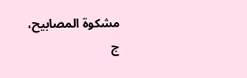مشکوة المصابيح، ج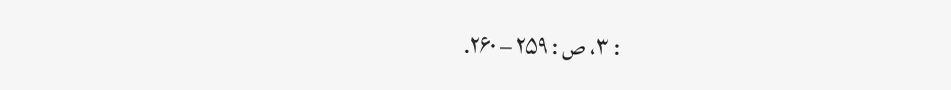: ۳، ص : ۲۵۹ – ۲۶۰.